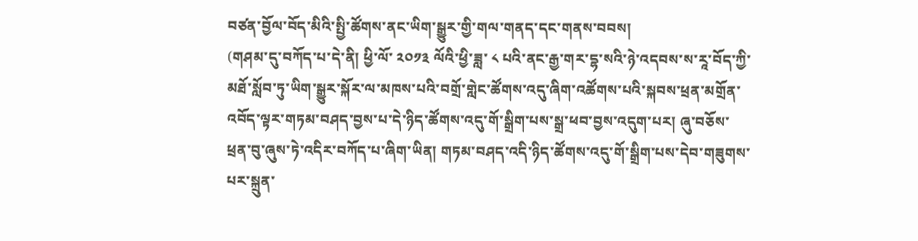བཙན་བྱོལ་བོད་མིའི་སྤྱི་ཚོགས་ནང་ཡིག་སྒྱུར་གྱི་གལ་གནད་དང་གནས་བབས།
(གཤམ་དུ་བཀོད་པ་དེ་ནི། ཕྱི་ལོ་ ༢༠༡༣ ལོའི་ཕྱི་ཟླ་ ༨ པའི་ནང་རྒྱ་གར་དྷ་སའི་ཉེ་འདབས་ས་རཱ་བོད་ཀྱི་མཐོ་སློབ་ཏུ་ཡིག་སྒྱུར་སྐོར་ལ་མཁས་པའི་བགྲོ་གླེང་ཚོགས་འདུ་ཞིག་འཚོགས་པའི་སྐབས་ཕྲན་མགྲོན་འབོད་ལྟར་གཏམ་བཤད་བྱས་པ་དེ་ཉིད་ཚོགས་འདུ་གོ་སྒྲིག་པས་སྒྲ་ཕབ་བྱས་འདུག་པར། ཞུ་བཅོས་ཕྲན་བུ་ཞུས་ཏེ་འདིར་བཀོད་པ་ཞིག་ཡིན། གཏམ་བཤད་འདི་ཉིད་ཚོགས་འདུ་གོ་སྒྲིག་པས་དེབ་གཟུགས་པར་སྐྲུན་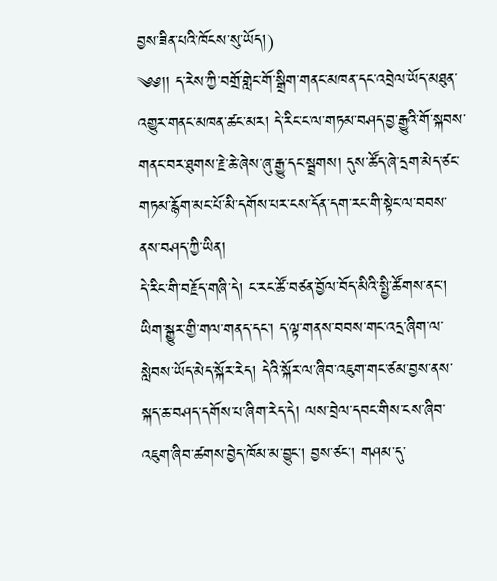བྱས་ཟིན་པའི་ཁོངས་སུ་ཡོད།)
༄༅།། ད་རེས་ཀྱི་བགྲོ་གླེང་གོ་སྒྲིག་གནང་མཁན་དང་འབྲེལ་ཡོད་མཐུན་འགྱུར་གནང་མཁན་ཚང་མར། དེ་རིང་ང་ལ་གཏམ་བཤད་བྱ་རྒྱུའི་གོ་སྐབས་གནང་བར་ཐུགས་རྗེ་ཆེ་ཞེས་ཞུ་རྒྱུ་དང་སྦྲགས། དུས་ཚོད་ཞེ་དྲག་མེད་ཙང་གཏམ་རྙོག་མང་པོ་མི་དགོས་པར་ངས་དོན་དག་རང་གི་སྟེང་ལ་བབས་ནས་བཤད་ཀྱི་ཡིན།
དེ་རིང་གི་བརྗོད་གཞི་དེ། ང་རང་ཚོ་བཙན་བྱོལ་བོད་མིའི་སྤྱི་ཚོགས་ནང་། ཡིག་སྒྱུར་གྱི་གལ་གནད་དང་། ད་ལྟ་གནས་བབས་གང་འདྲ་ཞིག་ལ་སླེབས་ཡོད་མེད་སྐོར་རེད། དེའི་སྐོར་ལ་ཞིབ་འཇུག་གང་ཙམ་བྱས་ནས་སྐད་ཆ་བཤད་དགོས་པ་ཞིག་རེད་དེ། ལས་བྲེལ་དབང་གིས་ངས་ཞིབ་འཇུག་ཞིབ་ཚགས་བྱེད་ཁོམ་མ་བྱུང་། བྱས་ཙང་། གཤམ་དུ་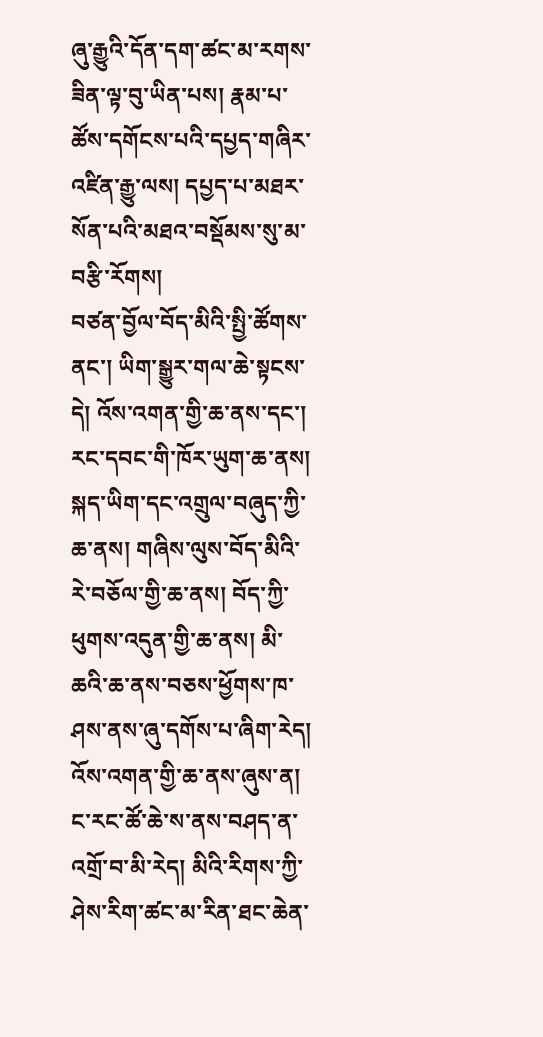ཞུ་རྒྱུའི་དོན་དག་ཚང་མ་རགས་ཟིན་ལྟ་བུ་ཡིན་པས། རྣམ་པ་ཚོས་དགོངས་པའི་དཔྱད་གཞིར་འཛིན་རྒྱུ་ལས། དཔྱད་པ་མཐར་སོན་པའི་མཐའ་བསྡོམས་སུ་མ་བརྩི་རོགས།
བཙན་བྱོལ་བོད་མིའི་སྤྱི་ཚོགས་ནང་། ཡིག་སྒྱུར་གལ་ཆེ་སྟངས་དེ། འོས་འགན་གྱི་ཆ་ནས་དང་། རང་དབང་གི་ཁོར་ཡུག་ཆ་ནས། སྐད་ཡིག་དང་འགྲུལ་བཞུད་ཀྱི་ཆ་ནས། གཞིས་ལུས་བོད་མིའི་རེ་བཅོལ་གྱི་ཆ་ནས། བོད་ཀྱི་ཕུགས་འདུན་གྱི་ཆ་ནས། མི་ཆའི་ཆ་ནས་བཅས་ཕྱོགས་ཁ་ཤས་ནས་ཞུ་དགོས་པ་ཞིག་རེད།
འོས་འགན་གྱི་ཆ་ནས་ཞུས་ན། ང་རང་ཚོ་ཆེ་ས་ནས་བཤད་ན་འགྲོ་བ་མི་རེད། མིའི་རིགས་ཀྱི་ཤེས་རིག་ཚང་མ་རིན་ཐང་ཆེན་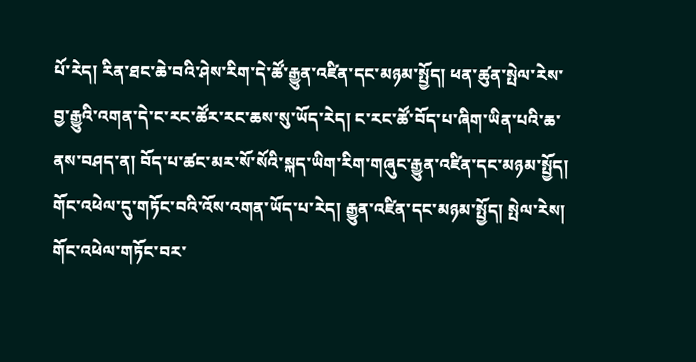པོ་རེད། རིན་ཐང་ཆེ་བའི་ཤེས་རིག་དེ་ཚོ་རྒྱུན་འཛིན་དང་མཉམ་སྤྱོད། ཕན་ཚུན་སྤེལ་རེས་བྱ་རྒྱུའི་འགན་དེ་ང་རང་ཚོར་རང་ཆས་སུ་ཡོད་རེད། ང་རང་ཚོ་བོད་པ་ཞིག་ཡིན་པའི་ཆ་ནས་བཤད་ན། བོད་པ་ཚང་མར་སོ་སོའི་སྐད་ཡིག་རིག་གཞུང་རྒྱུན་འཛིན་དང་མཉམ་སྤྱོད། གོང་འཕེལ་དུ་གཏོང་བའི་འོས་འགན་ཡོད་པ་རེད། རྒྱུན་འཛིན་དང་མཉམ་སྤྱོད། སྤེལ་རེས། གོང་འཕེལ་གཏོང་བར་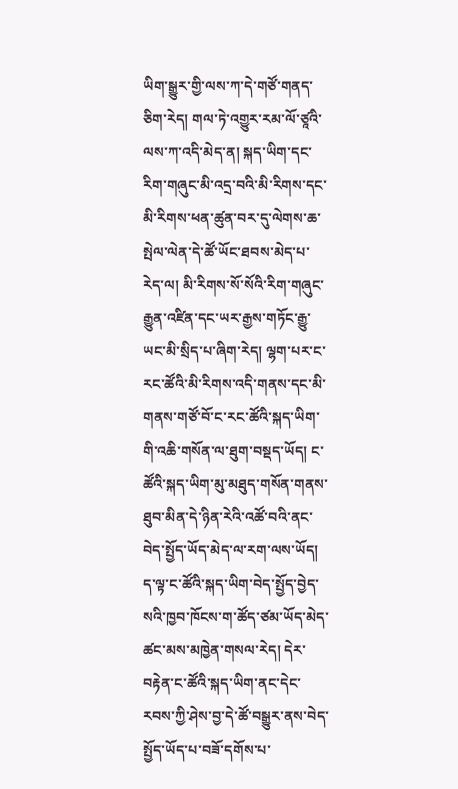ཡིག་སྒྱུར་གྱི་ལས་ཀ་དེ་གཙོ་གནད་ཅིག་རེད། གལ་ཏེ་འགྱུར་རམ་ལོ་ཙཱའི་ལས་ཀ་འདི་མེད་ན། སྐད་ཡིག་དང་རིག་གཞུང་མི་འདྲ་བའི་མི་རིགས་དང་མི་རིགས་ཕན་ཚུན་བར་དུ་ལེགས་ཆ་སྤེལ་ལེན་དེ་ཚོ་ཡོང་ཐབས་མེད་པ་རེད་ལ། མི་རིགས་སོ་སོའི་རིག་གཞུང་རྒྱུན་འཛིན་དང་ཡར་རྒྱས་གཏོང་རྒྱུ་ཡང་མི་སྲིད་པ་ཞིག་རེད། ལྷག་པར་ང་རང་ཚོའི་མི་རིགས་འདི་གནས་དང་མི་གནས་གཙོ་བོ་ང་རང་ཚོའི་སྐད་ཡིག་གི་འཆི་གསོན་ལ་ཐུག་བསྡད་ཡོད། ང་ཚོའི་སྐད་ཡིག་མུ་མཐུད་གསོན་གནས་ཐུབ་མིན་དེ་ཉིན་རེའི་འཚོ་བའི་ནང་བེད་སྤྱོད་ཡོད་མེད་ལ་རག་ལས་ཡོད། ད་ལྟ་ང་ཚོའི་སྐད་ཡིག་བེད་སྤྱོད་བྱེད་སའི་ཁྱབ་ཁོངས་ག་ཚོད་ཙམ་ཡོད་མེད་ཚང་མས་མཁྱེན་གསལ་རེད། དེར་བརྟེན་ང་ཚོའི་སྐད་ཡིག་ནང་དེང་རབས་ཀྱི་ཤེས་བྱ་དེ་ཚོ་བསྒྱུར་ནས་བེད་སྤྱོད་ཡོད་པ་བཟོ་དགོས་པ་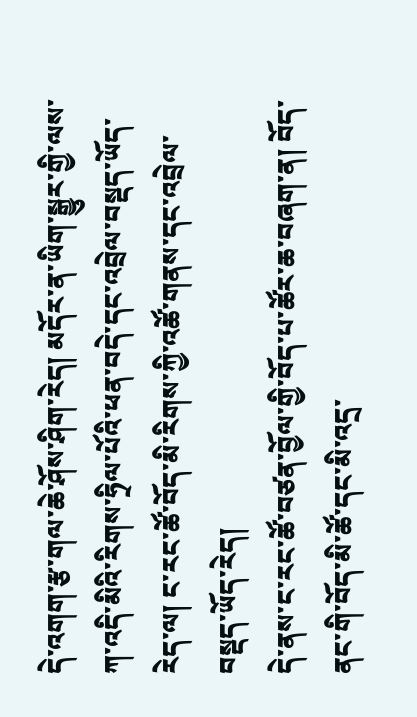དེ་འགག་རྩ་གལ་ཆེ་ཤོས་ཤིག་རེད། མདོར་ན་ཡིག་སྒྱུར་གྱི་ལས་ཀ་འདི་མིའི་རིགས་ཧྲིལ་པོའི་ཕན་བདེ་དང་འབྲེལ་བསྡད་ཡོད་རེད་ལ། ང་རང་ཚོ་བོད་མི་རིགས་ཀྱི་འཚོ་གནས་དང་འབྲེལ་བསྡད་ཡོད་རེད།
དེ་ནས་ང་རང་ཚོ་བཙན་བྱོལ་གྱི་བོད་པ་ཚོར་ཆ་བཞག་ན། བོད་ནང་གི་བོད་མི་ཚོ་དང་མི་འདྲ་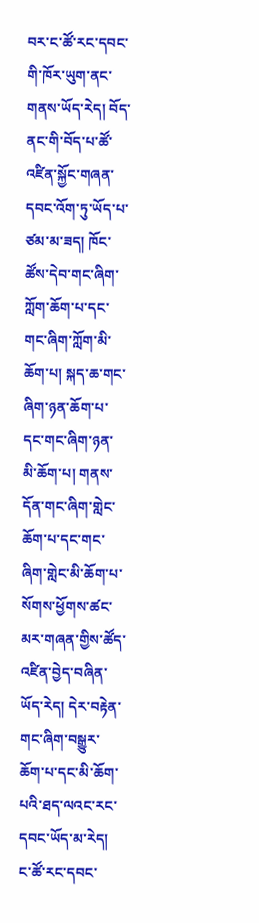བར་ང་ཚོ་རང་དབང་གི་ཁོར་ཡུག་ནང་གནས་ཡོད་རེད། བོད་ནང་གི་བོད་པ་ཚོ་འཛིན་སྐྱོང་གཞན་དབང་འོག་ཏུ་ཡོད་པ་ཙམ་མ་ཟད། ཁོང་ཚོས་དེབ་གང་ཞིག་ཀློག་ཆོག་པ་དང་གང་ཞིག་ཀློག་མི་ཆོག་པ། སྐད་ཆ་གང་ཞིག་ཉན་ཆོག་པ་དང་གང་ཞིག་ཉན་མི་ཆོག་པ། གནས་དོན་གང་ཞིག་གླེང་ཆོག་པ་དང་གང་ཞིག་གླེང་མི་ཆོག་པ་སོགས་ཕྱོགས་ཚང་མར་གཞན་གྱིས་ཚོད་འཛིན་བྱེད་བཞིན་ཡོད་རེད། དེར་བརྟེན་གང་ཞིག་བསྒྱུར་ཆོག་པ་དང་མི་ཆོག་པའི་ཐད་ལའང་རང་དབང་ཡོད་མ་རེད། ང་ཚོ་རང་དབང་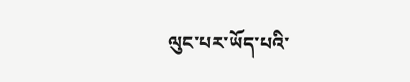ལུང་པར་ཡོད་པའི་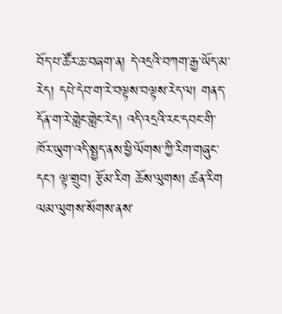བོད་པ་ཚོར་ཆ་བཞག་ན། དེ་འདྲའི་བཀག་རྒྱ་ཡོད་མ་རེད། དཔེ་དེབ་ག་རེ་བལྟས་བལྟས་རེད་ལ། གནད་དོན་ག་རེ་གླེང་གླེང་རེད། འདི་འདྲའི་རང་དབང་གི་ཁོར་ཡུག་འདི་སྤྱད་ནས་ཕྱི་ལོགས་ཀྱི་རིག་གཞུང་དང་། ལྟ་གྲུབ། རྩོམ་རིག ཆོས་ལུགས། ཚན་རིག ལམ་ལུགས་སོགས་ནས་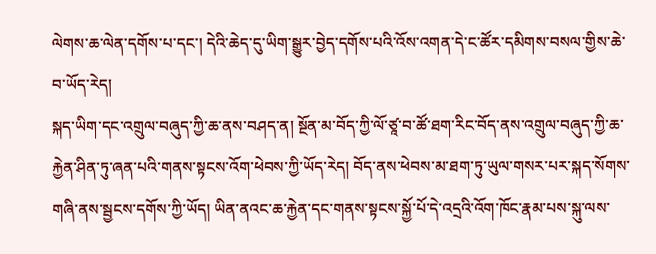ལེགས་ཆ་ལེན་དགོས་པ་དང་། དེའི་ཆེད་དུ་ཡིག་སྒྱུར་བྱེད་དགོས་པའི་འོས་འགན་དེ་ང་ཚོར་དམིགས་བསལ་གྱིས་ཆེ་བ་ཡོད་རེད།
སྐད་ཡིག་དང་འགྲུལ་བཞུད་ཀྱི་ཆ་ནས་བཤད་ན། སྔོན་མ་བོད་ཀྱི་ལོ་ཙཱ་བ་ཚོ་ཐག་རིང་བོད་ནས་འགྲུལ་བཞུད་ཀྱི་ཆ་རྐྱེན་ཤིན་ཏུ་ཞན་པའི་གནས་སྟངས་འོག་ཕེབས་ཀྱི་ཡོད་རེད། བོད་ནས་ཕེབས་མ་ཐག་ཏུ་ཡུལ་གསར་པར་སྐད་སོགས་གཞི་ནས་སྦྱངས་དགོས་ཀྱི་ཡོད། ཡིན་ནའང་ཆ་རྐྱེན་དང་གནས་སྟངས་སྐྱོ་པོ་དེ་འདྲའི་འོག་ཁོང་རྣམ་པས་སྐུ་ལས་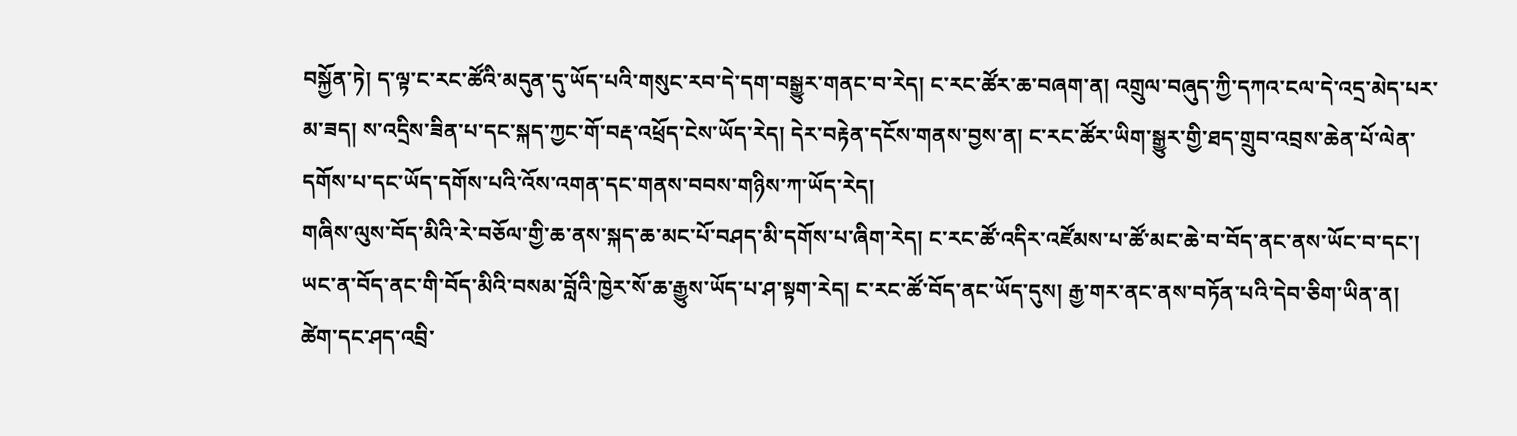བསྐྱོན་ཏེ། ད་ལྟ་ང་རང་ཚོའི་མདུན་དུ་ཡོད་པའི་གསུང་རབ་དེ་དག་བསྒྱུར་གནང་བ་རེད། ང་རང་ཚོར་ཆ་བཞག་ན། འགྲུལ་བཞུད་ཀྱི་དཀའ་ངལ་དེ་འདྲ་མེད་པར་མ་ཟད། ས་འདྲིས་ཟིན་པ་དང་སྐད་ཀྱང་གོ་བརྡ་འཕྲོད་ངེས་ཡོད་རེད། དེར་བརྟེན་དངོས་གནས་བྱས་ན། ང་རང་ཚོར་ཡིག་སྒྱུར་གྱི་ཐད་གྲུབ་འབྲས་ཆེན་པོ་ལེན་དགོས་པ་དང་ཡོད་དགོས་པའི་འོས་འགན་དང་གནས་བབས་གཉིས་ཀ་ཡོད་རེད།
གཞིས་ལུས་བོད་མིའི་རེ་བཅོལ་གྱི་ཆ་ནས་སྐད་ཆ་མང་པོ་བཤད་མི་དགོས་པ་ཞིག་རེད། ང་རང་ཚོ་འདིར་འཛོམས་པ་ཚོ་མང་ཆེ་བ་བོད་ནང་ནས་ཡོང་བ་དང་། ཡང་ན་བོད་ནང་གི་བོད་མིའི་བསམ་བློའི་ཁྱེར་སོ་ཆ་རྒྱུས་ཡོད་པ་ཤ་སྟག་རེད། ང་རང་ཚོ་བོད་ནང་ཡོད་དུས། རྒྱ་གར་ནང་ནས་བཏོན་པའི་དེབ་ཅིག་ཡིན་ན། ཚེག་དང་ཤད་འབྲི་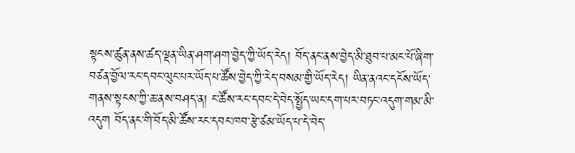སྟངས་ཚུན་ནས་ཚད་ལྡན་ཡིན་ཤག་ཤག་བྱེད་ཀྱི་ཡོད་རེད། བོད་ནང་ནས་བྱེད་མི་ཐུབ་པ་མང་པོ་ཞིག་བཙན་བྱོལ་རང་དབང་ལུང་པར་ཡོད་པ་ཚོས་བྱེད་ཀྱི་རེད་བསམ་གྱི་ཡོད་རེད། ཡིན་ནའང་དངོས་ཡོད་གནས་སྟངས་ཀྱི་ཆ་ནས་བཤད་ན། ང་ཚོས་རང་དབང་དེ་བེད་སྤྱོད་ཡང་དག་པར་བཏང་འདུག་གམ་མི་འདུག བོད་ནང་གི་བོད་མི་ཚོས་རང་དབང་ཁབ་རྩེ་ཙམ་ཡོད་པ་དེ་བེད་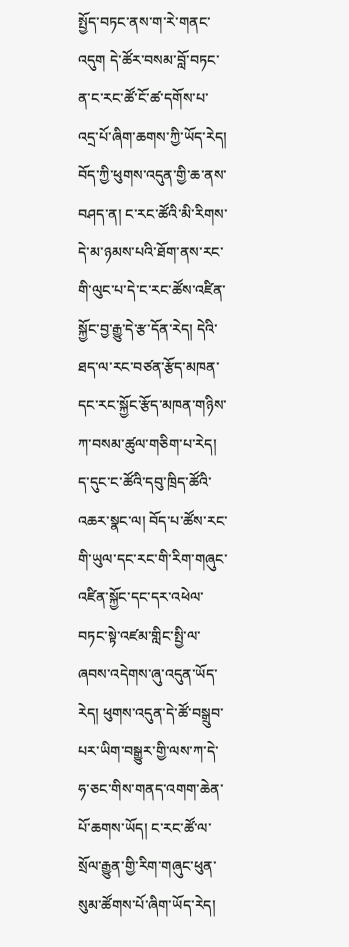སྤྱོད་བཏང་ནས་ག་རེ་གནང་འདུག དེ་ཚོར་བསམ་བློ་བཏང་ན་ང་རང་ཚོ་ངོ་ཚ་དགོས་པ་འདྲ་པོ་ཞིག་ཆགས་ཀྱི་ཡོད་རེད།
བོད་ཀྱི་ཕུགས་འདུན་གྱི་ཆ་ནས་བཤད་ན། ང་རང་ཚོའི་མི་རིགས་དེ་མ་ཉམས་པའི་ཐོག་ནས་རང་གི་ལུང་པ་དེ་ང་རང་ཚོས་འཛིན་སྐྱོང་བྱ་རྒྱུ་དེ་རྩ་དོན་རེད། དེའི་ཐད་ལ་རང་བཙན་རྩོད་མཁན་དང་རང་སྐྱོང་རྩོད་མཁན་གཉིས་ཀ་བསམ་ཚུལ་གཅིག་པ་རེད། ད་དུང་ང་ཚོའི་དབུ་ཁྲིད་ཚོའི་འཆར་སྣང་ལ། བོད་པ་ཚོས་རང་གི་ཡུལ་དང་རང་གི་རིག་གཞུང་འཛིན་སྐྱོང་དང་དར་འཕེལ་བཏང་སྟེ་འཛམ་གླིང་སྤྱི་ལ་ཞབས་འདེགས་ཞུ་འདུན་ཡོད་རེད། ཕུགས་འདུན་དེ་ཚོ་བསྒྲུབ་པར་ཡིག་བསྒྱུར་གྱི་ལས་ཀ་དེ་ཧ་ཅང་གིས་གནད་འགག་ཆེན་པོ་ཆགས་ཡོད། ང་རང་ཚོ་ལ་སྲོལ་རྒྱུན་གྱི་རིག་གཞུང་ཕུན་སུམ་ཚོགས་པོ་ཞིག་ཡོད་རེད།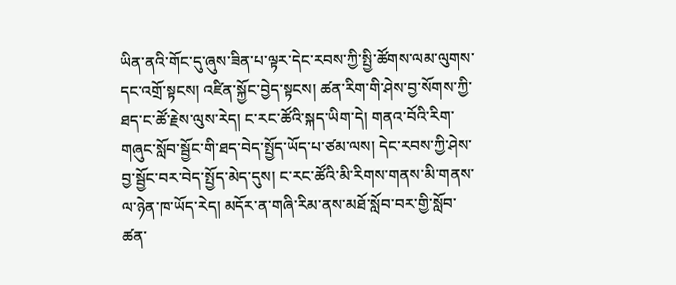ཡིན་ནའི་གོང་དུ་ཞུས་ཟིན་པ་ལྟར་དེང་རབས་ཀྱི་སྤྱི་ཚོགས་ལམ་ལུགས་དང་འགྲོ་སྟངས། འཛིན་སྐྱོང་བྱེད་སྟངས། ཚན་རིག་གི་ཤེས་བྱ་སོགས་ཀྱི་ཐད་ང་ཚོ་རྗེས་ལུས་རེད། ང་རང་ཚོའི་སྐད་ཡིག་དེ། གནའ་བོའི་རིག་གཞུང་སློབ་སྦྱོང་གི་ཐད་བེད་སྤྱོད་ཡོད་པ་ཙམ་ལས། དེང་རབས་ཀྱི་ཤེས་བྱ་སྦྱོང་བར་བེད་སྤྱོད་མེད་དུས། ང་རང་ཚོའི་མི་རིགས་གནས་མི་གནས་ལ་ཉེན་ཁ་ཡོད་རེད། མདོར་ན་གཞི་རིམ་ནས་མཐོ་སློབ་བར་གྱི་སློབ་ཚན་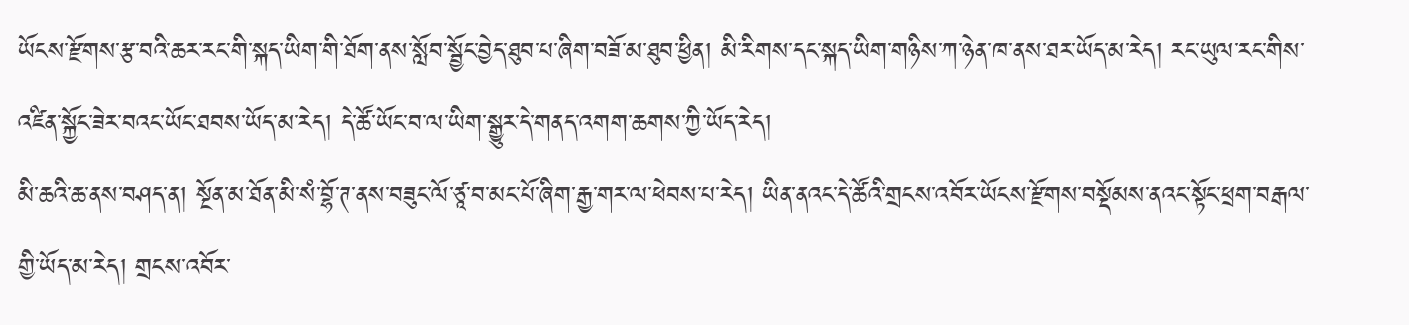ཡོངས་རྫོགས་རྩ་བའི་ཆར་རང་གི་སྐད་ཡིག་གི་ཐོག་ནས་སློབ་སྦྱོང་བྱེད་ཐུབ་པ་ཞིག་བཟོ་མ་ཐུབ་ཕྱིན། མི་རིགས་དང་སྐད་ཡིག་གཉིས་ཀ་ཉེན་ཁ་ནས་ཐར་ཡོད་མ་རེད། རང་ཡུལ་རང་གིས་འཛིན་སྐྱོང་ཟེར་བའང་ཡོང་ཐབས་ཡོད་མ་རེད། དེ་ཚོ་ཡོང་བ་ལ་ཡིག་སྒྱུར་དེ་གནད་འགག་ཆགས་ཀྱི་ཡོད་རེད།
མི་ཆའི་ཆ་ནས་བཤད་ན། སྔོན་མ་ཐོན་མི་སཾ་བྷོ་ཊ་ནས་བཟུང་ལོ་ཙཱ་བ་མང་པོ་ཞིག་རྒྱ་གར་ལ་ཕེབས་པ་རེད། ཡིན་ནའང་དེ་ཚོའི་གྲངས་འབོར་ཡོངས་རྫོགས་བསྡོམས་ནའང་སྟོང་ཕྲག་བརྒལ་གྱི་ཡོད་མ་རེད། གྲངས་འབོར་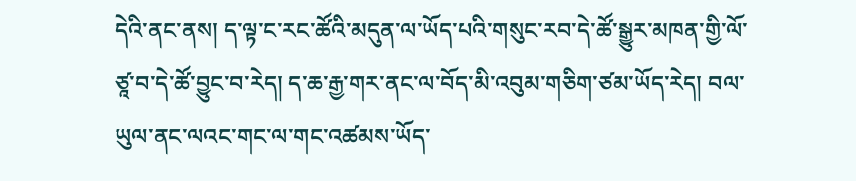དེའི་ནང་ནས། ད་ལྟ་ང་རང་ཚོའི་མདུན་ལ་ཡོད་པའི་གསུང་རབ་དེ་ཚོ་སྒྱུར་མཁན་གྱི་ལོ་ཙཱ་བ་དེ་ཚོ་བྱུང་བ་རེད། ད་ཆ་རྒྱ་གར་ནང་ལ་བོད་མི་འབུམ་གཅིག་ཙམ་ཡོད་རེད། བལ་ཡུལ་ནང་ལའང་གང་ལ་གང་འཚམས་ཡོད་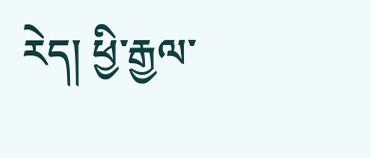རེད། ཕྱི་རྒྱལ་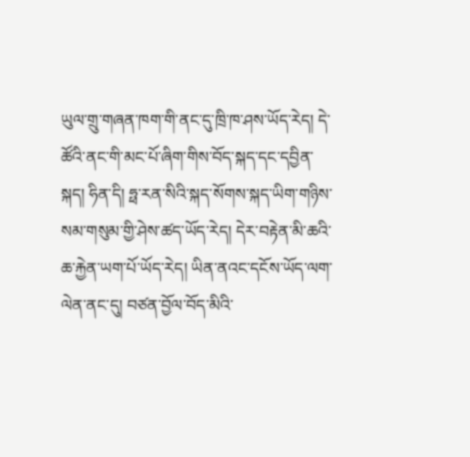ཡུལ་གྲུ་གཞན་ཁག་གི་ནང་དུ་ཁྲི་ཁ་ཤས་ཡོད་རེད། དེ་ཚོའི་ནང་གི་མང་པོ་ཞིག་གིས་བོད་སྐད་དང་དབྱིན་སྐད། ཧིན་དི། ཧྥ་རན་སིའི་སྐད་སོགས་སྐད་ཡིག་གཉིས་སམ་གསུམ་གྱི་ཤེས་ཚད་ཡོད་རེད། དེར་བརྟེན་མི་ཆའི་ཆ་རྐྱེན་ཡག་པོ་ཡོད་རེད། ཡིན་ནའང་དངོས་ཡོད་ལག་ལེན་ནང་དུ། བཙན་བྱོལ་བོད་མིའི་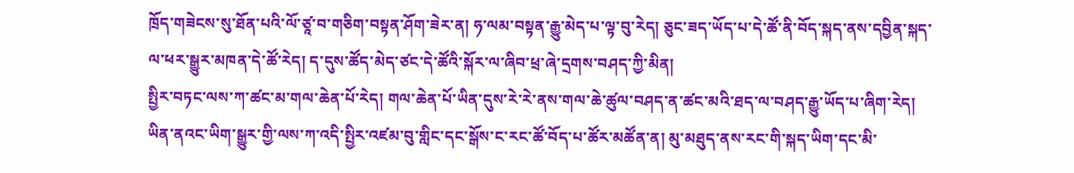ཁྲོད་གཟེངས་སུ་ཐོན་པའི་ལོ་ཙཱ་བ་གཅིག་བསྟན་ཤོག་ཟེར་ན། ཧ་ལམ་བསྟན་རྒྱུ་མེད་པ་ལྟ་བུ་རེད། ཅུང་ཟད་ཡོད་པ་དེ་ཚོ་ནི་བོད་སྐད་ནས་དབྱིན་སྐད་ལ་ཕར་སྒྱུར་མཁན་དེ་ཚོ་རེད། ད་དུས་ཚོད་མེད་ཙང་དེ་ཚོའི་སྐོར་ལ་ཞིབ་ཕྲ་ཞེ་དྲགས་བཤད་ཀྱི་མིན།
སྤྱིར་བཏང་ལས་ཀ་ཚང་མ་གལ་ཆེན་པོ་རེད། གལ་ཆེན་པོ་ཡིན་དུས་རེ་རེ་ནས་གལ་ཆེ་ཚུལ་བཤད་ན་ཚང་མའི་ཐད་ལ་བཤད་རྒྱུ་ཡོད་པ་ཞིག་རེད། ཡིན་ནའང་ཡིག་སྒྱུར་གྱི་ལས་ཀ་འདི་སྤྱིར་འཛམ་བུ་གླིང་དང་སྒོས་ང་རང་ཚོ་བོད་པ་ཚོར་མཚོན་ན། མུ་མཐུད་ནས་རང་གི་སྐད་ཡིག་དང་མི་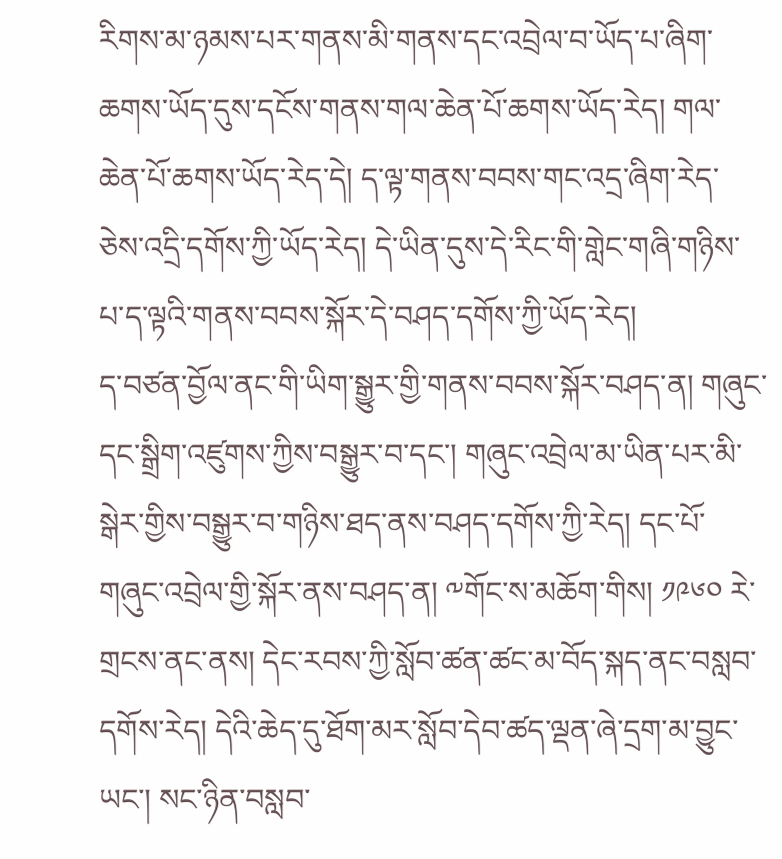རིགས་མ་ཉམས་པར་གནས་མི་གནས་དང་འབྲེལ་བ་ཡོད་པ་ཞིག་ཆགས་ཡོད་དུས་དངོས་གནས་གལ་ཆེན་པོ་ཆགས་ཡོད་རེད། གལ་ཆེན་པོ་ཆགས་ཡོད་རེད་དེ། ད་ལྟ་གནས་བབས་གང་འདྲ་ཞིག་རེད་ཅེས་འདྲི་དགོས་ཀྱི་ཡོད་རེད། དེ་ཡིན་དུས་དེ་རིང་གི་གླེང་གཞི་གཉིས་པ་ད་ལྟའི་གནས་བབས་སྐོར་དེ་བཤད་དགོས་ཀྱི་ཡོད་རེད།
ད་བཙན་བྱོལ་ནང་གི་ཡིག་སྒྱུར་གྱི་གནས་བབས་སྐོར་བཤད་ན། གཞུང་དང་སྒྲིག་འཛུགས་ཀྱིས་བསྒྱུར་བ་དང་། གཞུང་འབྲེལ་མ་ཡིན་པར་མི་སྒེར་གྱིས་བསྒྱུར་བ་གཉིས་ཐད་ནས་བཤད་དགོས་ཀྱི་རེད། དང་པོ་གཞུང་འབྲེལ་གྱི་སྐོར་ནས་བཤད་ན། ༸གོང་ས་མཆོག་གིས། ༡༩༦༠ རེ་གྲངས་ནང་ནས། དེང་རབས་ཀྱི་སློབ་ཚན་ཚང་མ་བོད་སྐད་ནང་བསླབ་དགོས་རེད། དེའི་ཆེད་དུ་ཐོག་མར་སློབ་དེབ་ཚད་ལྡན་ཞེ་དྲག་མ་བྱུང་ཡང་། སང་ཉིན་བསླབ་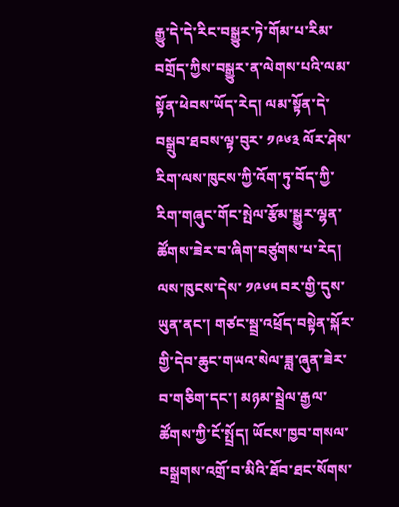རྒྱུ་དེ་དེ་རིང་བསྒྱུར་ཏེ་གོམ་པ་རིམ་བགྲོད་ཀྱིས་བསྒྱུར་ན་ལེགས་པའི་ལམ་སྟོན་ཕེབས་ཡོད་རེད། ལམ་སྟོན་དེ་བསྒྲུབ་ཐབས་ལྟ་བུར་ ༡༩༦༣ ལོར་ཤེས་རིག་ལས་ཁུངས་ཀྱི་འོག་ཏུ་བོད་ཀྱི་རིག་གཞུང་གོང་སྤེལ་རྩོམ་སྒྱུར་ལྷན་ཚོགས་ཟེར་བ་ཞིག་བཙུགས་པ་རེད། ལས་ཁུངས་དེས་ ༡༩༦༥ བར་གྱི་དུས་ཡུན་ནང་། གཙང་སྦྲ་འཕྲོད་བསྟེན་སྐོར་གྱི་དེབ་ཆུང་གཡའ་སེལ་ཟླ་ཞུན་ཟེར་བ་གཅིག་དང་། མཉམ་སྦྲེལ་རྒྱལ་ཚོགས་ཀྱི་ངོ་སྤྲོད། ཡོངས་ཁྱབ་གསལ་བསྒྲགས་འགྲོ་བ་མིའི་ཐོབ་ཐང་སོགས་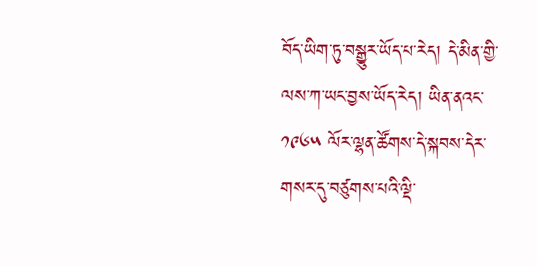བོད་ཡིག་ཏུ་བསྒྱུར་ཡོད་པ་རེད། དེ་མིན་གྱི་ལས་ཀ་ཡང་བྱས་ཡོད་རེད། ཡིན་ནའང་ ༡༩༦༥ ལོར་ལྷན་ཚོགས་དེ་སྐབས་དེར་གསར་དུ་བཙུགས་པའི་ལྡི་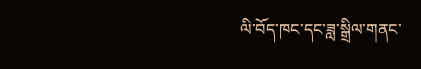ལི་བོད་ཁང་དང་ཟླ་སྒྲིལ་གནང་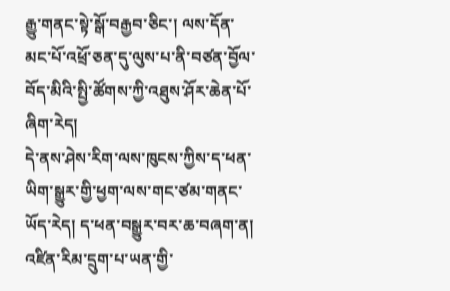རྒྱུ་གནང་སྟེ་སྒོ་བརྒྱབ་ཅིང་། ལས་དོན་མང་པོ་འཕྲོ་ཅན་དུ་ལུས་པ་ནི་བཙན་བྱོལ་བོད་མིའི་སྤྱི་ཚོགས་ཀྱི་འཐུས་ཤོར་ཆེན་པོ་ཞིག་རེད།
དེ་ནས་ཤེས་རིག་ལས་ཁུངས་ཀྱིས་ད་ཕན་ཡིག་སྒྱུར་གྱི་ཕྱག་ལས་གང་ཙམ་གནང་ཡོད་རེད། ད་ཕན་བསྒྱུར་བར་ཆ་བཞག་ན། འཛིན་རིམ་དྲུག་པ་ཡན་གྱི་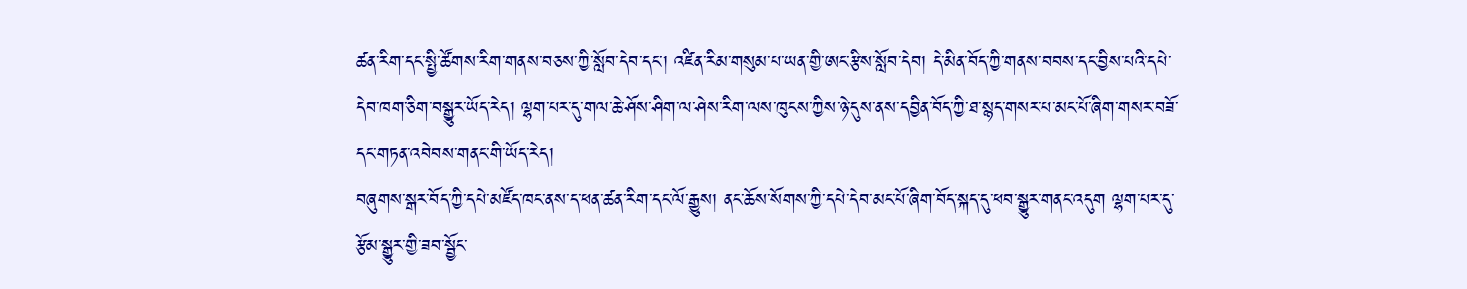ཚན་རིག་དང་སྤྱི་ཚོགས་རིག་གནས་བཅས་ཀྱི་སློབ་དེབ་དང་། འཛིན་རིམ་གསུམ་པ་ཡན་གྱི་ཨང་རྩིས་སློབ་དེབ། དེ་མིན་བོད་ཀྱི་གནས་བབས་དང་བྱིས་པའི་དཔེ་དེབ་ཁག་ཅིག་བསྒྱུར་ཡོད་རེད། ལྷག་པར་དུ་གལ་ཆེ་ཤོས་ཤིག་ལ་ཤེས་རིག་ལས་ཁུངས་ཀྱིས་ཉེ་དུས་ནས་དབྱིན་བོད་ཀྱི་ཐ་སྙད་གསར་པ་མང་པོ་ཞིག་གསར་བཟོ་དང་གཏན་འབེབས་གནང་གི་ཡོད་རེད།
བཞུགས་སྒར་བོད་ཀྱི་དཔེ་མཛོད་ཁང་ནས་ད་ཕན་ཚན་རིག་དང་ལོ་རྒྱུས། ནང་ཆོས་སོགས་ཀྱི་དཔེ་དེབ་མང་པོ་ཞིག་བོད་སྐད་དུ་ཕབ་སྒྱུར་གནང་འདུག ལྷག་པར་དུ་རྩོམ་སྒྱུར་གྱི་ཟབ་སྦྱོང་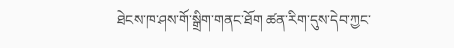ཐེངས་ཁ་ཤས་གོ་སྒྲིག་གནང་ཐོག ཚན་རིག་དུས་དེབ་ཀྱང་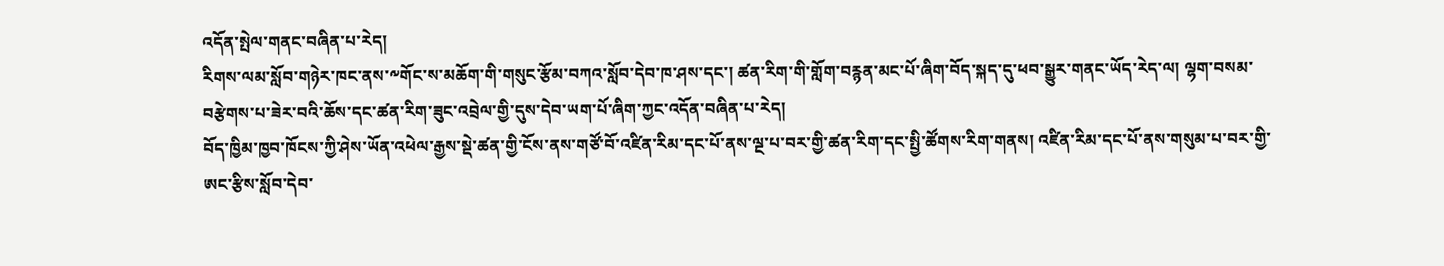འདོན་སྤེལ་གནང་བཞིན་པ་རེད།
རིགས་ལམ་སློབ་གཉེར་ཁང་ནས་༸གོང་ས་མཆོག་གི་གསུང་རྩོམ་བཀའ་སློབ་དེབ་ཁ་ཤས་དང་། ཚན་རིག་གི་གློག་བརྙན་མང་པོ་ཞིག་བོད་སྐད་དུ་ཕབ་སྒྱུར་གནང་ཡོད་རེད་ལ། ལྷག་བསམ་བརྩེགས་པ་ཟེར་བའི་ཆོས་དང་ཚན་རིག་ཟུང་འབྲེལ་གྱི་དུས་དེབ་ཡག་པོ་ཞིག་ཀྱང་འདོན་བཞིན་པ་རེད།
བོད་ཁྱིམ་ཁྱབ་ཁོངས་ཀྱི་ཤེས་ཡོན་འཕེལ་རྒྱས་སྡེ་ཚན་གྱི་ངོས་ནས་གཙོ་བོ་འཛིན་རིམ་དང་པོ་ནས་ལྔ་པ་བར་གྱི་ཚན་རིག་དང་སྤྱི་ཚོགས་རིག་གནས། འཛིན་རིམ་དང་པོ་ནས་གསུམ་པ་བར་གྱི་ཨང་རྩིས་སློབ་དེབ་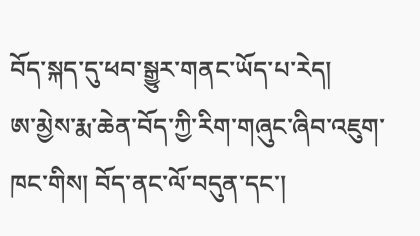བོད་སྐད་དུ་ཕབ་སྒྱུར་གནང་ཡོད་པ་རེད།
ཨ་མྱེས་རྨ་ཆེན་བོད་ཀྱི་རིག་གཞུང་ཞིབ་འཇུག་ཁང་གིས། བོད་ནང་ལོ་བདུན་དང་།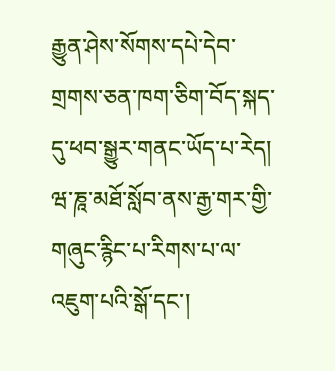རྒྱུན་ཤེས་སོགས་དཔེ་དེབ་གྲགས་ཅན་ཁག་ཅིག་བོད་སྐད་དུ་ཕབ་སྒྱུར་གནང་ཡོད་པ་རེད།
ཝ་ཎཱ་མཐོ་སློབ་ནས་རྒྱ་གར་གྱི་གཞུང་རྙིང་པ་རིགས་པ་ལ་འཇུག་པའི་སྒོ་དང་།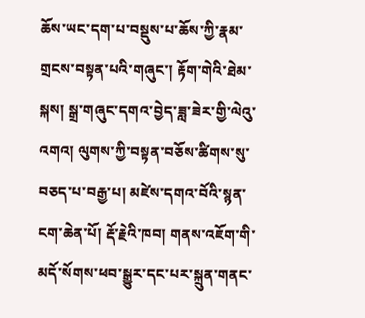ཆོས་ཡང་དག་པ་བསྡུས་པ་ཆོས་ཀྱི་རྣམ་གྲངས་བསྟན་པའི་གཞུང་། རྟོག་གེའི་ཐེམ་སྐས། སྒྲ་གཞུང་དགའ་བྱེད་ཟླ་ཟེར་གྱི་ལེའུ་འགའ། ལུགས་ཀྱི་བསྟན་བཅོས་ཚིགས་སུ་བཅད་པ་བརྒྱ་པ། མཛེས་དགའ་བོའི་སྙན་ངག་ཆེན་པོ། རྡོ་རྗེའི་ཁབ། གནས་འཇོག་གི་མདོ་སོགས་ཕབ་སྒྱུར་དང་པར་སྐྲུན་གནང་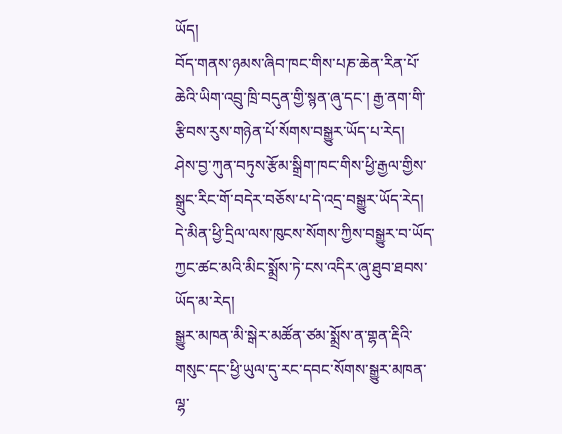ཡོད།
བོད་གནས་ཉམས་ཞིབ་ཁང་གིས་པཎ་ཆེན་རིན་པོ་ཆེའི་ཡིག་འབྲུ་ཁྲི་བདུན་གྱི་སྙན་ཞུ་དང་། རྒྱ་ནག་གི་རྩིབས་རུས་གཉེན་པོ་སོགས་བསྒྱུར་ཡོད་པ་རེད།
ཤེས་བྱ་ཀུན་བཏུས་རྩོམ་སྒྲིག་ཁང་གིས་ཕྱི་རྒྱལ་གྱིས་སྒྲུང་རིང་གོ་བདེར་བཅོས་པ་དེ་འདྲ་བསྒྱུར་ཡོད་རེད། དེ་མིན་ཕྱི་དྲིལ་ལས་ཁུངས་སོགས་ཀྱིས་བསྒྱུར་བ་ཡོད་ཀྱང་ཚང་མའི་མིང་སྨྲོས་ཏེ་ངས་འདིར་ཞུ་ཐུབ་ཐབས་ཡོད་མ་རེད།
སྒྱུར་མཁན་མི་སྒེར་མཚོན་ཙམ་སྨྲོས་ན་གྷན་རྡིའི་གསུང་དང་ཕྱི་ཡུལ་དུ་རང་དབང་སོགས་སྒྱུར་མཁན་ལྷ་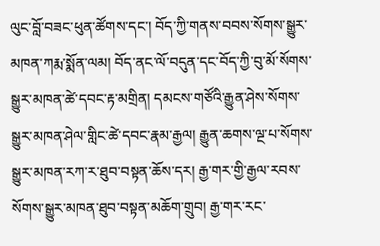ལུང་བློ་བཟང་ཕུན་ཚོགས་དང་། བོད་ཀྱི་གནས་བབས་སོགས་སྒྱུར་མཁན་ཀརྨ་སྨོན་ལམ། བོད་ནང་ལོ་བདུན་དང་བོད་ཀྱི་བུ་མོ་སོགས་སྒྱུར་མཁན་ཚེ་དབང་རྟ་མགྲིན། དམངས་གཙོའི་རྒྱུན་ཤེས་སོགས་སྒྱུར་མཁན་ཤེལ་གླིང་ཚེ་དབང་རྣམ་རྒྱལ། རྒྱུན་ཆགས་ལྔ་པ་སོགས་སྒྱུར་མཁན་རཀ་ར་ཐུབ་བསྟན་ཆོས་དར། རྒྱ་གར་གྱི་རྒྱལ་རབས་སོགས་སྒྱུར་མཁན་ཐུབ་བསྟན་མཆོག་གྲུབ། རྒྱ་གར་རང་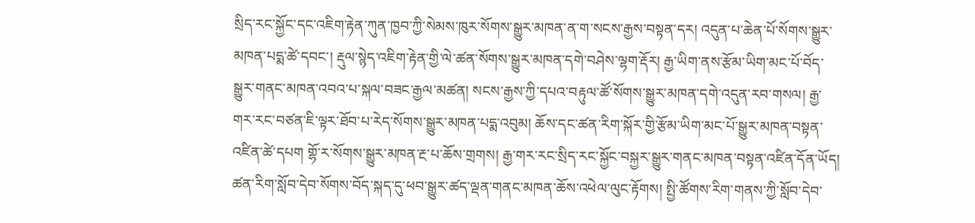སྲིད་རང་སྐྱོང་དང་འཇིག་རྟེན་ཀུན་ཁྱབ་ཀྱི་སེམས་ཁུར་སོགས་སྒྱུར་མཁན་ན་ག་སངས་རྒྱས་བསྟན་དར། འདུན་པ་ཆེན་པོ་སོགས་སྒྱུར་མཁན་པདྨ་ཚེ་དབང་། རྡུལ་སྙེད་འཇིག་རྟེན་གྱི་ལེ་ཚན་སོགས་སྒྱུར་མཁན་དགེ་བཤེས་ལྷག་རྡོར། རྒྱ་ཡིག་ནས་རྩོམ་ཡིག་མང་པོ་བོད་སྒྱུར་གནང་མཁན་འབའ་པ་སྐལ་བཟང་རྒྱལ་མཚན། སངས་རྒྱས་ཀྱི་དཔའ་བརྟུལ་ཚོ་སོགས་སྒྱུར་མཁན་དགེ་འདུན་རབ་གསལ། རྒྱ་གར་རང་བཙན་ཇི་ལྟར་ཐོབ་པ་རེད་སོགས་སྒྱུར་མཁན་པདྨ་འབུམ། ཆོས་དང་ཚན་རིག་སྐོར་གྱི་རྩོམ་ཡིག་མང་པོ་སྒྱུར་མཁན་བསྟན་འཛིན་ཚེ་དཔག གྷོ་ར་སོགས་སྒྱུར་མཁན་རྔ་པ་ཆོས་གྲགས། རྒྱ་གར་རང་སྲིད་རང་སྐྱོང་བསྐྱར་སྒྱུར་གནང་མཁན་བསྟན་འཛིན་དོན་ཡོད། ཚན་རིག་སློབ་དེབ་སོགས་བོད་སྐད་དུ་ཕབ་སྒྱུར་ཚད་ལྡན་གནང་མཁན་ཆོས་འཕེལ་ལུང་རྟོགས། སྤྱི་ཚོགས་རིག་གནས་ཀྱི་སློབ་དེབ་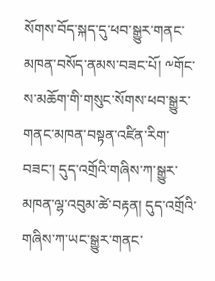སོགས་བོད་སྐད་དུ་ཕབ་སྒྱུར་གནང་མཁན་བསོད་ནམས་བཟང་པོ། ༸གོང་ས་མཆོག་གི་གསུང་སོགས་ཕབ་སྒྱུར་གནང་མཁན་བསྟན་འཛིན་རིག་བཟང་། དུད་འགྲོའི་གཞིས་ཀ་སྒྱུར་མཁན་ལྷ་འབུམ་ཚེ་བརྟན། དུད་འགྲོའི་གཞིས་ཀ་ཡང་སྒྱུར་གནང་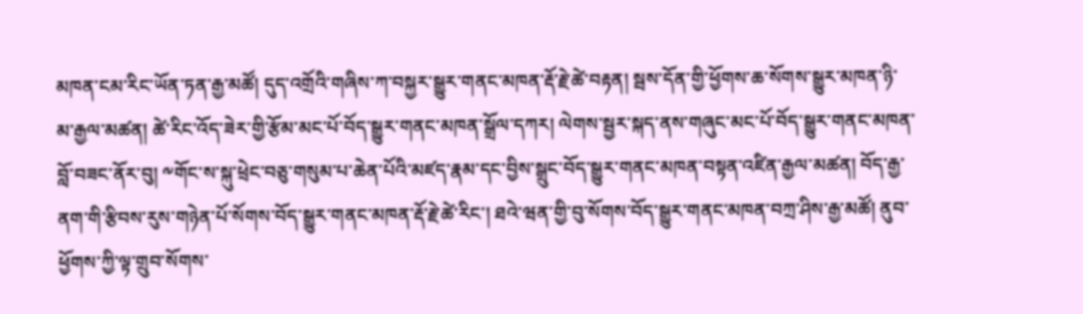མཁན་ངམ་རིང་ཡོན་ཏན་རྒྱ་མཚོ། དུད་འགྲོའི་གཞིས་ཀ་བསྐྱར་སྒྱུར་གནང་མཁན་རྡོ་རྗེ་ཚེ་བརྟན། སྦས་དོན་གྱི་ཕྱོགས་ཆ་སོགས་སྒྱུར་མཁན་ཉི་མ་རྒྱལ་མཚན། ཚེ་རིང་འོད་ཟེར་གྱི་རྩོམ་མང་པོ་བོད་སྒྱུར་གནང་མཁན་སྒྲོལ་དཀར། ལེགས་སྦྱར་སྐད་ནས་གཞུང་མང་པོ་བོད་སྒྱུར་གནང་མཁན་བློ་བཟང་ནོར་བུ། ༸གོང་ས་སྐུ་ཕྲེང་བཅུ་གསུམ་པ་ཆེན་པོའི་མཛད་རྣམ་དང་བྱིས་སྒྲུང་བོད་སྒྱུར་གནང་མཁན་བསྟན་འཛིན་རྒྱལ་མཚན། བོད་རྒྱ་ནག་གི་རྩིབས་རུས་གཉེན་པོ་སོགས་བོད་སྒྱུར་གནང་མཁན་རྡོ་རྗེ་ཚེ་རིང་། ཐའེ་ཝན་གྱི་བུ་སོགས་བོད་སྒྱུར་གནང་མཁན་བཀྲ་ཤིས་རྒྱ་མཚོ། ནུབ་ཕྱོགས་ཀྱི་ལྟ་གྲུབ་སོགས་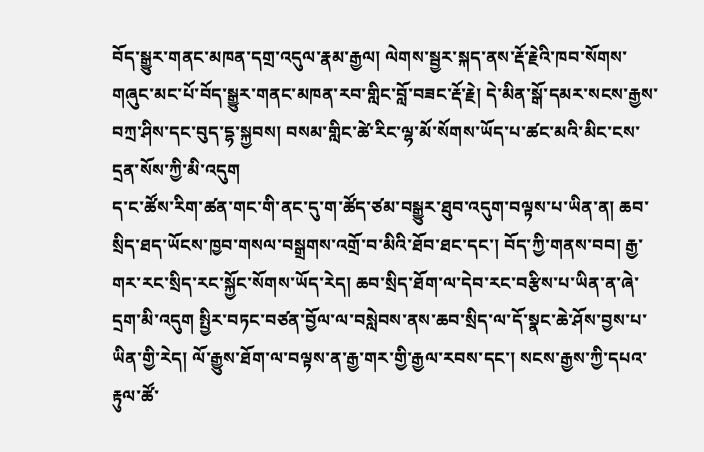བོད་སྒྱུར་གནང་མཁན་དགྲ་འདུལ་རྣམ་རྒྱལ། ལེགས་སྦྱར་སྐད་ནས་རྡོ་རྗེའི་ཁབ་སོགས་གཞུང་མང་པོ་བོད་སྒྱུར་གནང་མཁན་རབ་གླིང་བློ་བཟང་རྡོ་རྗེ། དེ་མིན་སྒོ་དམར་སངས་རྒྱས་བཀྲ་ཤིས་དང་བུད་དྷ་སྐྱབས། བསམ་གླིང་ཚེ་རིང་ལྷ་མོ་སོགས་ཡོད་པ་ཚང་མའི་མིང་ངས་དྲན་སོས་ཀྱི་མི་འདུག
ད་ང་ཚོས་རིག་ཚན་གང་གི་ནང་དུ་ག་ཚོད་ཙམ་བསྒྱུར་ཐུབ་འདུག་བལྟས་པ་ཡིན་ན། ཆབ་སྲིད་ཐད་ཡོངས་ཁྱབ་གསལ་བསྒྲགས་འགྲོ་བ་མིའི་ཐོབ་ཐང་དང་། བོད་ཀྱི་གནས་བབ། རྒྱ་གར་རང་སྲིད་རང་སྐྱོང་སོགས་ཡོད་རེད། ཆབ་སྲིད་ཐོག་ལ་དེབ་རང་བརྩིས་པ་ཡིན་ན་ཞེ་དྲག་མི་འདུག སྤྱིར་བཏང་བཙན་བྱོལ་ལ་བསླེབས་ནས་ཆབ་སྲིད་ལ་དོ་སྣང་ཆེ་ཤོས་བྱས་པ་ཡིན་གྱི་རེད། ལོ་རྒྱུས་ཐོག་ལ་བལྟས་ན་རྒྱ་གར་གྱི་རྒྱལ་རབས་དང་། སངས་རྒྱས་ཀྱི་དཔའ་རྟུལ་ཚོ་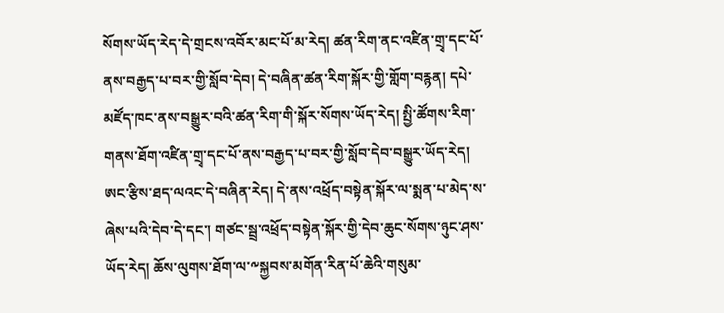སོགས་ཡོད་རེད་དེ་གྲངས་འབོར་མང་པོ་མ་རེད། ཚན་རིག་ནང་འཛིན་གྲྭ་དང་པོ་ནས་བརྒྱད་པ་བར་གྱི་སློབ་དེབ། དེ་བཞིན་ཚན་རིག་སྐོར་གྱི་གློག་བརྙན། དཔེ་མཛོད་ཁང་ནས་བསྒྱུར་བའི་ཚན་རིག་གི་སྐོར་སོགས་ཡོད་རེད། སྤྱི་ཚོགས་རིག་གནས་ཐོག་འཛིན་གྲྭ་དང་པོ་ནས་བརྒྱད་པ་བར་གྱི་སློབ་དེབ་བསྒྱུར་ཡོད་རེད། ཨང་རྩིས་ཐད་ལའང་དེ་བཞིན་རེད། དེ་ནས་འཕྲོད་བསྟེན་སྐོར་ལ་སྨན་པ་མེད་ས་ཞེས་པའི་དེབ་དེ་དང་། གཙང་སྦྲ་འཕྲོད་བསྟེན་སྐོར་གྱི་དེབ་ཆུང་སོགས་ཉུང་ཤས་ཡོད་རེད། ཆོས་ལུགས་ཐོག་ལ་༸སྐྱབས་མགོན་རིན་པོ་ཆེའི་གསུམ་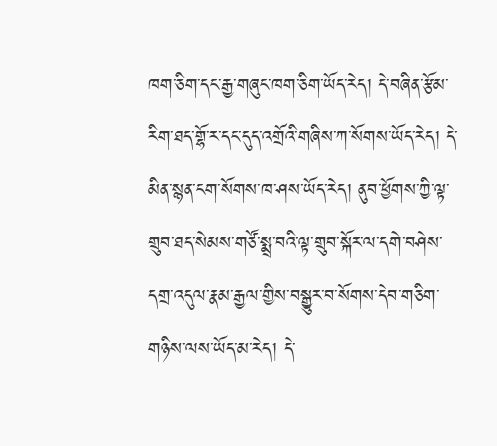ཁག་ཅིག་དང་རྒྱ་གཞུང་ཁག་ཅིག་ཡོད་རེད། དེ་བཞིན་རྩོམ་རིག་ཐད་གྷོ་ར་དང་དུད་འགྲོའི་གཞིས་ཀ་སོགས་ཡོད་རེད། དེ་མིན་སྙན་ངག་སོགས་ཁ་ཤས་ཡོད་རེད། ནུབ་ཕྱོགས་ཀྱི་ལྟ་གྲུབ་ཐད་སེམས་གཙོ་སྨྲ་བའི་ལྟ་གྲུབ་སྐོར་ལ་དགེ་བཤེས་དགྲ་འདུལ་རྣམ་རྒྱལ་གྱིས་བསྒྱུར་བ་སོགས་དེབ་གཅིག་གཉིས་ལས་ཡོད་མ་རེད། དེ་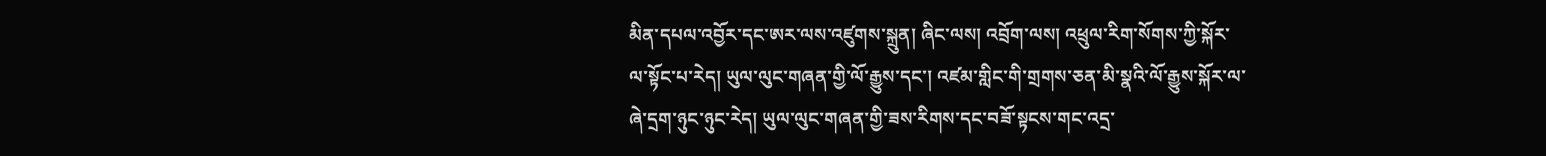མིན་དཔལ་འབྱོར་དང་ཨར་ལས་འཛུགས་སྐྲུན། ཞིང་ལས། འབྲོག་ལས། འཕྲུལ་རིག་སོགས་ཀྱི་སྐོར་ལ་སྟོང་པ་རེད། ཡུལ་ལུང་གཞན་གྱི་ལོ་རྒྱུས་དང་། འཛམ་གླིང་གི་གྲགས་ཅན་མི་སྣའི་ལོ་རྒྱུས་སྐོར་ལ་ཞེ་དྲག་ཉུང་ཉུང་རེད། ཡུལ་ལུང་གཞན་གྱི་ཟས་རིགས་དང་བཟོ་སྟངས་གང་འདྲ་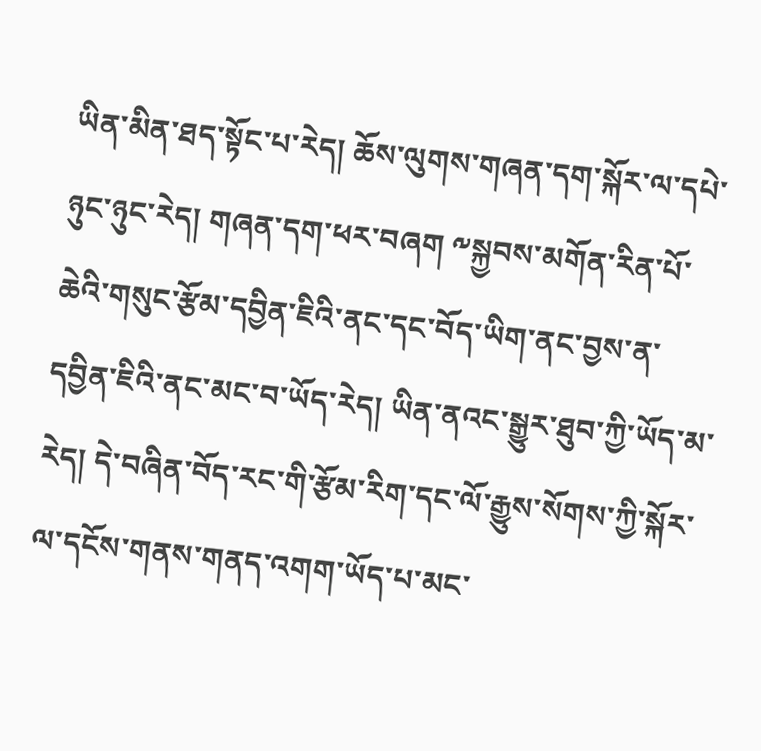ཡིན་མིན་ཐད་སྟོང་པ་རེད། ཆོས་ལུགས་གཞན་དག་སྐོར་ལ་དཔེ་ཉུང་ཉུང་རེད། གཞན་དག་ཕར་བཞག ༸སྐྱབས་མགོན་རིན་པོ་ཆེའི་གསུང་རྩོམ་དབྱིན་ཇིའི་ནང་དང་བོད་ཡིག་ནང་བྱས་ན་དབྱིན་ཇིའི་ནང་མང་བ་ཡོད་རེད། ཡིན་ནའང་སྒྱུར་ཐུབ་ཀྱི་ཡོད་མ་རེད། དེ་བཞིན་བོད་རང་གི་རྩོམ་རིག་དང་ལོ་རྒྱུས་སོགས་ཀྱི་སྐོར་ལ་དངོས་གནས་གནད་འགག་ཡོད་པ་མང་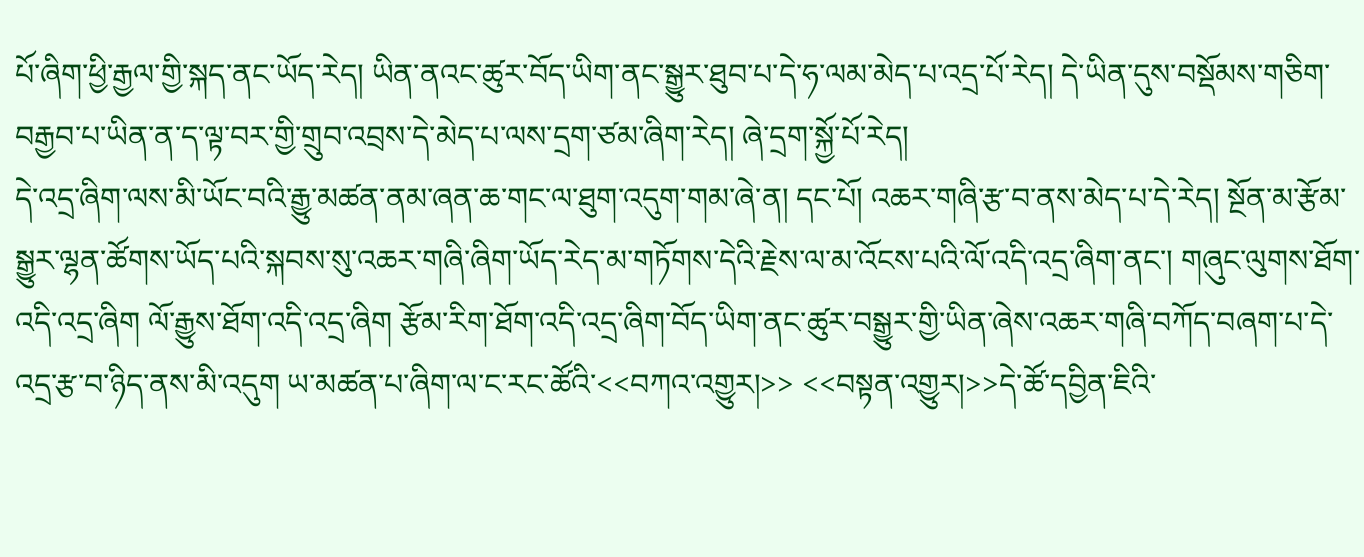པོ་ཞིག་ཕྱི་རྒྱལ་གྱི་སྐད་ནང་ཡོད་རེད། ཡིན་ནའང་ཚུར་བོད་ཡིག་ནང་སྒྱུར་ཐུབ་པ་དེ་ཧ་ལམ་མེད་པ་འདྲ་པོ་རེད། དེ་ཡིན་དུས་བསྡོམས་གཅིག་བརྒྱབ་པ་ཡིན་ན་ད་ལྟ་བར་གྱི་གྲུབ་འབྲས་དེ་མེད་པ་ལས་དྲག་ཙམ་ཞིག་རེད། ཞེ་དྲག་སྐྱོ་པོ་རེད།
དེ་འདྲ་ཞིག་ལས་མི་ཡོང་བའི་རྒྱུ་མཚན་ནམ་ཞན་ཆ་གང་ལ་ཐུག་འདུག་གམ་ཞེ་ན། དང་པོ། འཆར་གཞི་རྩ་བ་ནས་མེད་པ་དེ་རེད། སྔོན་མ་རྩོམ་སྒྱུར་ལྷན་ཚོགས་ཡོད་པའི་སྐབས་སུ་འཆར་གཞི་ཞིག་ཡོད་རེད་མ་གཏོགས་དེའི་རྗེས་ལ་མ་འོངས་པའི་ལོ་འདི་འདྲ་ཞིག་ནང་། གཞུང་ལུགས་ཐོག་འདི་འདྲ་ཞིག ལོ་རྒྱུས་ཐོག་འདི་འདྲ་ཞིག རྩོམ་རིག་ཐོག་འདི་འདྲ་ཞིག་བོད་ཡིག་ནང་ཚུར་བསྒྱུར་གྱི་ཡིན་ཞེས་འཆར་གཞི་བཀོད་བཞག་པ་དེ་འདྲ་རྩ་བ་ཉིད་ནས་མི་འདུག ཡ་མཚན་པ་ཞིག་ལ་ང་རང་ཚོའི་<<བཀའ་འགྱུར།>> <<བསྟན་འགྱུར།>>དེ་ཚོ་དབྱིན་ཇིའི་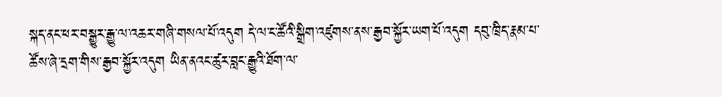སྐད་ནང་ཕར་བསྒྱུར་རྒྱུ་ལ་འཆར་གཞི་གསལ་པོ་འདུག དེ་ལ་ང་ཚོའི་སྒྲིག་འཛུགས་ནས་རྒྱབ་སྐྱོར་ཡག་པོ་འདུག དབུ་ཁྲིད་རྣམ་པ་ཚོས་ཞེ་དྲག་གིས་རྒྱབ་སྐྱོར་འདུག ཡིན་ནའང་ཚུར་བླང་རྒྱུའི་ཐོག་ལ་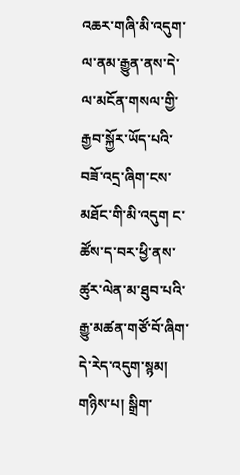འཆར་གཞི་མི་འདུག་ལ་ནམ་རྒྱུན་ནས་དེ་ལ་མངོན་གསལ་གྱི་རྒྱབ་སྐྱོར་ཡོད་པའི་བཟོ་འདྲ་ཞིག་ངས་མཐོང་གི་མི་འདུག ང་ཚོས་ད་བར་ཕྱི་ནས་ཚུར་ལེན་མ་ཐུབ་པའི་རྒྱུ་མཚན་གཙོ་བོ་ཞིག་དེ་རེད་འདུག་སྙམ།
གཉིས་པ། སྒྲིག་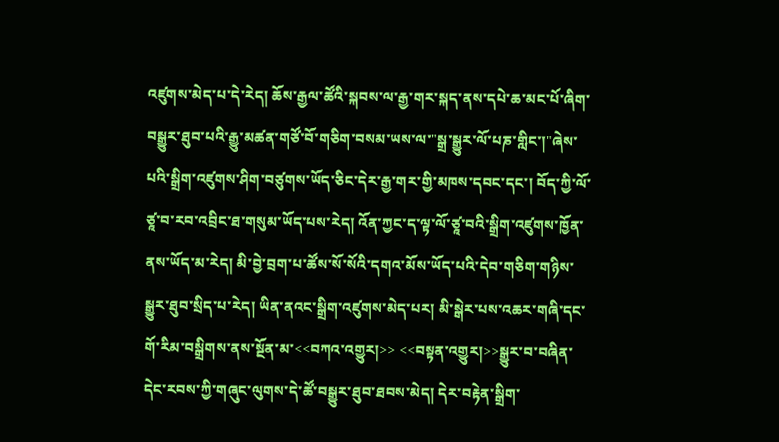འཛུགས་མེད་པ་དེ་རེད། ཆོས་རྒྱལ་ཚོའི་སྐབས་ལ་རྒྱ་གར་སྐད་ནས་དཔེ་ཆ་མང་པོ་ཞིག་བསྒྱུར་ཐུབ་པའི་རྒྱུ་མཚན་གཙོ་བོ་གཅིག་བསམ་ཡས་ལ་"སྒྲ་སྒྱུར་ལོ་པཎ་གླིང་།"ཞེས་པའི་སྒྲིག་འཛུགས་ཤིག་བཙུགས་ཡོད་ཅིང་དེར་རྒྱ་གར་གྱི་མཁས་དབང་དང་། བོད་ཀྱི་ལོ་ཙཱ་བ་རབ་འབྲིང་ཐ་གསུམ་ཡོད་པས་རེད། འོན་ཀྱང་ད་ལྟ་ལོ་ཙཱ་བའི་སྒྲིག་འཛུགས་ཁྱོན་ནས་ཡོད་མ་རེད། མི་བྱེ་བྲག་པ་ཚོས་སོ་སོའི་དགའ་མོས་ཡོད་པའི་དེབ་གཅིག་གཉིས་སྒྱུར་ཐུབ་སྲིད་པ་རེད། ཡིན་ནའང་སྒྲིག་འཛུགས་མེད་པར། མི་སྒེར་པས་འཆར་གཞི་དང་གོ་རིམ་བསྒྲིགས་ནས་སྔོན་མ་<<བཀའ་འགྱུར།>> <<བསྟན་འགྱུར།>>སྒྱུར་བ་བཞིན་དེང་རབས་ཀྱི་གཞུང་ལུགས་དེ་ཚོ་བསྒྱུར་ཐུབ་ཐབས་མེད། དེར་བརྟེན་སྒྲིག་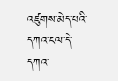འཛུགས་མེད་པའི་དཀའ་ངལ་དེ་དཀའ་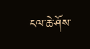ངལ་ཆེ་ཤོས་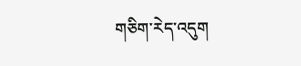གཅིག་རེད་འདུག